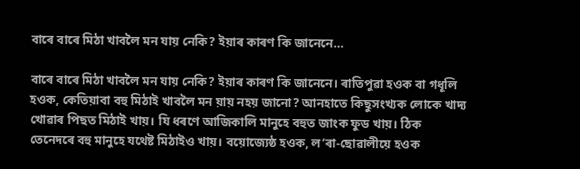বাৰে বাৰে মিঠা খাবলৈ মন যায় নেকি? ইয়াৰ কাৰণ কি জানেনে…

বাৰে বাৰে মিঠা খাবলৈ মন যায় নেকি? ইয়াৰ কাৰণ কি জানেনে। ৰাতিপুৱা হওক বা গধূলি হওক, কেতিয়াবা বহু মিঠাই খাবলৈ মন য়ায় নহয় জানো? আনহাতে কিছুসংখ্যক লোকে খাদ্য খোৱাৰ পিছত মিঠাই খায়। যি ধৰণে আজিকালি মানুহে বহুত জাংক ফুড খায়। ঠিক তেনেদৰে বহু মানুহে যথেষ্ট মিঠাইও খায়। বয়োজ্যেষ্ঠ হওক, ল’ৰা-ছোৱালীয়ে হওক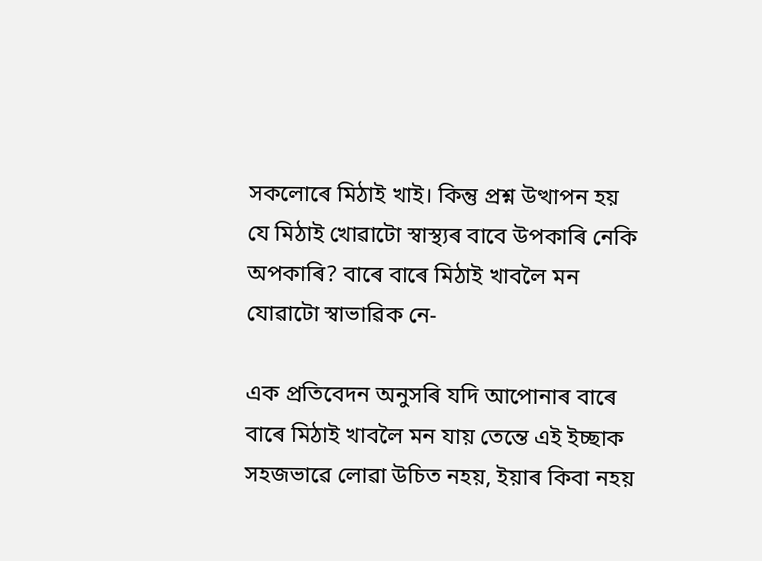সকলোৰে মিঠাই খাই। কিন্তু প্ৰশ্ন উত্থাপন হয় যে মিঠাই খোৱাটো স্বাস্থ্যৰ বাবে উপকাৰি নেকি অপকাৰি? বাৰে বাৰে মিঠাই খাবলৈ মন যোৱাটো স্বাভাৱিক নে-

এক প্ৰতিবেদন অনুসৰি যদি আপোনাৰ বাৰে বাৰে মিঠাই খাবলৈ মন যায় তেন্তে এই ইচ্ছাক সহজভাৱে লোৱা উচিত নহয়, ইয়াৰ কিবা নহয়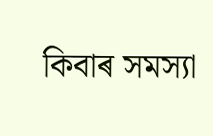কিবাৰ সমস্যা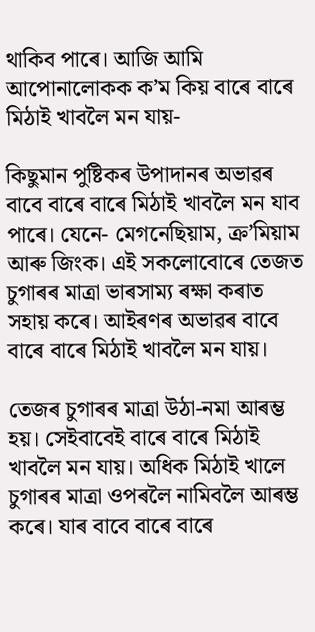থাকিব পাৰে। আজি আমি আপোনালোকক ক’ম কিয় বাৰে বাৰে মিঠাই খাবলৈ মন যায়-

কিছুমান পুষ্টিকৰ উপাদানৰ অভাৱৰ বাবে বাৰে বাৰে মিঠাই খাবলৈ মন যাব পাৰে। যেনে- মেগনেছিয়াম, ক্ৰ’মিয়াম আৰু জিংক। এই সকলোবোৰে তেজত চুগাৰৰ মাত্ৰা ভাৰসাম্য ৰক্ষা কৰাত সহায় কৰে। আইৰণৰ অভাৱৰ বাবে বাৰে বাৰে মিঠাই খাবলৈ মন যায়।

তেজৰ চুগাৰৰ মাত্ৰা উঠা-নমা আৰম্ভ হয়। সেইবাবেই বাৰে বাৰে মিঠাই খাবলৈ মন যায়। অধিক মিঠাই খালে চুগাৰৰ মাত্ৰা ওপৰলৈ নামিবলৈ আৰম্ভ কৰে। যাৰ বাবে বাৰে বাৰে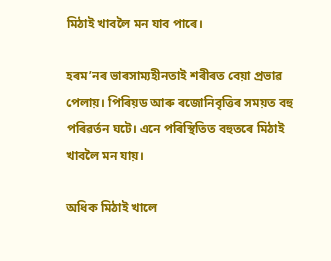মিঠাই খাবলৈ মন যাব পাৰে।

হৰম’নৰ ভাৰসাম্যহীনতাই শৰীৰত বেয়া প্ৰভাৱ পেলায়। পিৰিয়ড আৰু ৰজোনিবৃত্তিৰ সময়ত বহু পৰিৱৰ্তন ঘটে। এনে পৰিস্থিতিত বহুতৰে মিঠাই খাবলৈ মন যায়।

অধিক মিঠাই খালে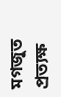মগজুত প্ৰত্যক্ষ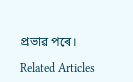প্ৰভাৱ পৰে।

Related Articles